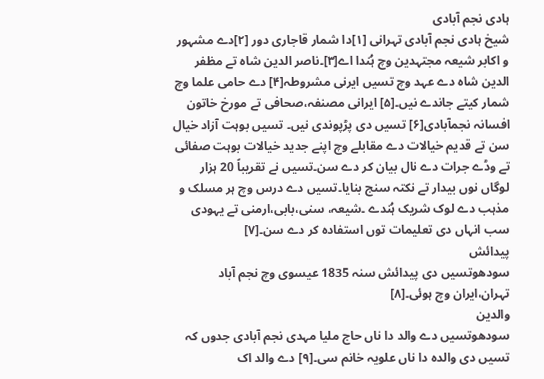ہادی نجم آبادی
شیخ ہادی نجم آبادی تہرانی [۱]دا شمار قاجاری دور [۲]دے مشہور و اکابر شیعہ مجتہدین وچ ہُندا اے[۳]۔ناصر الدین شاہ تے مظفر الدین شاہ دے عہد وچ تسیں ایرنی مشروطہ[۴] دے حامی علما وچ شمار کیتے جاندے نیں۔[۵] ایرانی مصنفہ،صحافی تے مورخ خاتون افسانہ نجمآبادی[۶] تسیں دی پڑپوندی نیں۔ تسیں بوہت آزاد خیال سن تے قدیم خیالات دے مقابلے وچ اپنے جدید خیالات بوہت صفائی تے وڈے جرات دے نال بیان کر دے سن۔تسیں نے تقریباً 20 ہزار لوگاں نوں بیدار تے نکتہ سنج بنایا۔تسیں دے درس وچ ہر مسلک و مذہب دے لوک شریک ہُندے ۔شیعہ، سنی،بابی،ارمنی تے یہودی سب انہاں دی تعلیمات توں استفادہ کر دے سن۔[۷]
پیدائش
سودھوتسیں دی پیدائش سنہ 1835 عیسوی وچ نجم آباد تہران،ایران وچ ہوئی۔[۸]
والدین
سودھوتسیں دے والد دا ناں حاج ملیا مہدی نجم آبادی جدوں کہ تسیں دی والدہ دا ناں علویہ خانم سی۔[۹] دے والد اک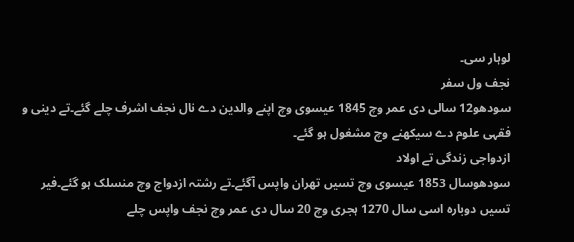لوہار سی۔
نجف ول سفر
سودھو12 سالی دی عمر وچ 1845 عیسوی وچ اپنے والدین دے نال نجف اشرف چلے گئے۔تے دینی و فقہی علوم دے سیکھنے وچ مشغول ہو گئے۔
ازدواجی زندگی تے اولاد
سودھوسال 1853 عیسوی وچ تسیں تھران واپس آگئے۔تے رشتہ ازدواج وچ منسلک ہو گئے۔فیر تسیں دوبارہ اسی سال 1270 ہجری وچ 20 سال دی عمر وچ نجف واپس چلے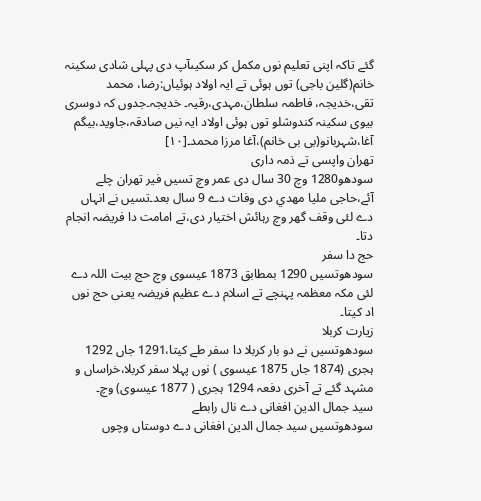گئے تاکہ اپنی تعلیم نوں مکمل کر سکیںآپ دی پہلی شادی سکینہ خانم(گلین باجی) توں ہوئی تے ایہ اولاد ہوئیاں:رضا، محمد تقی،خدیجہ، فاطمہ سلطان،مہدی،رقیہ۔ خدیجہ۔جدوں کہ دوسری بیوی سکینہ کندوشلو توں ہوئی اولاد ایہ نیں صادقہ،جاوید،بیگم آغا،شہربانو(بی بی خانم)،آغا مرزا محمد۔[۱۰]
تھران واپسی تے ذمہ داری
سودھو1280 وچ 30 سال دی عمر وچ تسیں فیر تھران چلے آئے،حاجی ملیا مهدي دی وفات دے 9 سال بعد۔تسیں نے انہاں دے لئی وقف گھر وچ رہائش اختیار دی،تے امامت دا فریضہ انجام دتا۔
حج دا سفر
سودھوتسیں 1290 بمطابق 1873 عیسوی وچ حج بیت اللہ دے لئی مکہ معظمہ پہنچے تے اسلام دے عظیم فریضہ یعنی حج نوں اد کیتا۔
زیارت کربلا
سودھوتسیں نے دو بار کربلا دا سفر طے کیتا،1291 جاں 1292 ہجری (1874 جاں 1875 عیسوی ) نوں پہلا سفر کربلا،خراساں و مشہد گئے تے آخری دفعہ 1294 ہجری ( 1877 عیسوی) وچ۔
سید جمال الدین افغانی دے نال رابطے
سودھوتسیں سید جمال الدین افغانی دے دوستاں وچوں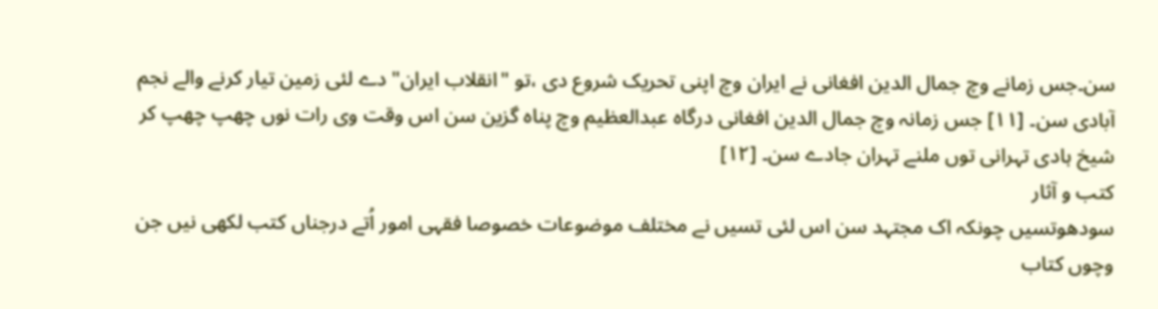سن۔جس زمانے وچ جمال الدین افغانی نے ایران وچ اپنی تحریک شروع دی ،تو "انقلاب ایران" دے لئی زمین تیار کرنے والے نجم آبادی سن۔ [۱۱] جس زمانہ وچ جمال الدین افغانی درگاہ عبدالعظیم وچ پناہ گزین سن اس وقت وی رات نوں چھپ چھپ کر شیخ ہادی تہرانی توں ملنے تہران جادے سن۔ [۱۲]
کتب و آثار
سودھوتسیں چونکہ اک مجتہد سن اس لئی تسیں نے مختلف موضوعات خصوصا فقہی امور اُتے درجناں کتب لکھی نیں جن وچوں کتاب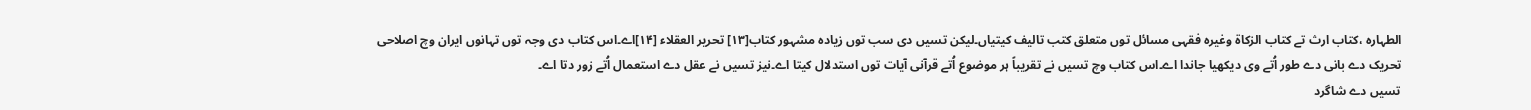الطہارہ ،کتاب ارث تے کتاب الزکاۃ وغیرہ فقہی مسائل توں متعلق کتب تالیف کیتیاں۔لیکن تسیں دی سب توں زیادہ مشہور کتاب[۱۳] تحریر العقلاء [۱۴]اے۔اس کتاب دی وجہ توں تہانوں ایران وچ اصلاحی تحریک دے بانی دے طور اُتے وی دیکھیا جاندا اے۔اس کتاب وچ تسیں نے تقریباً ہر موضوع اُتے قرآنی آیات توں استدلال کیتا اے۔نیز تسیں نے عقل دے استعمال اُتے زور دتا اے۔
تسیں دے شاگرد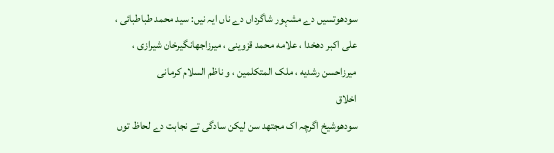سودھوتسیں دے مشہور شاگرداں دے ناں ایہ نیں: سید محمد طباطبائی ، علی اکبر دهخدا ، علامه محمد قزوینی ، میرزاجهانگیرخان شیرازی ، میرزاحسن رشدیه ، ملک المتکلمین ، و ناظم السلام کرمانی
اخلاق
سودھوشیخ اگرچہ اک مجتھد سن لیکن سادگی تے نجابت دے لحاظ توں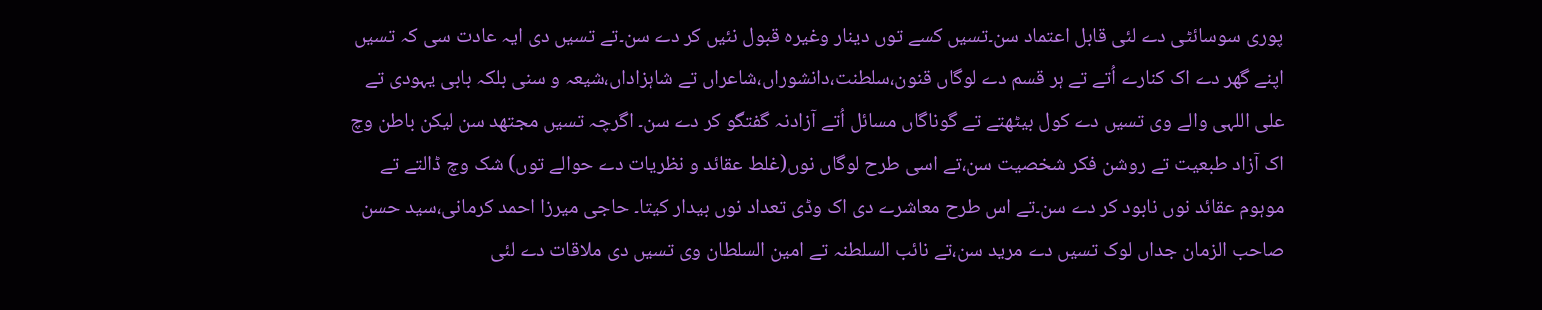پوری سوسائٹی دے لئی قابل اعتماد سن۔تسیں کسے توں دینار وغیرہ قبول نئیں کر دے سن۔تے تسیں دی ایہ عادت سی کہ تسیں اپنے گھر دے اک کنارے اُتے تے ہر قسم دے لوگاں قنون،سلطنت،دانشوراں،شاعراں تے شاہزاداں،شیعہ و سنی بلکہ بابی یہودی تے علی اللہی والے وی تسیں دے کول بیٹھتے تے گوناگاں مسائل اُتے آزادنہ گفتگو کر دے سن۔ اگرچہ تسیں مجتھد سن لیکن باطن وچ اک آزاد طبعیت تے روشن فکر شخصیت سن،تے اسی طرح لوگاں نوں(غلط عقائد و نظریات دے حوالے توں) شک وچ ڈالتے تے موہوم عقائد نوں نابود کر دے سن۔تے اس طرح معاشرے دی اک وڈی تعداد نوں بیدار کیتا۔ حاجی میرزا احمد کرمانی،سید حسن صاحب الزمان جداں لوک تسیں دے مرید سن،تے نائب السلطنہ تے امین السلطان وی تسیں دی ملاقات دے لئی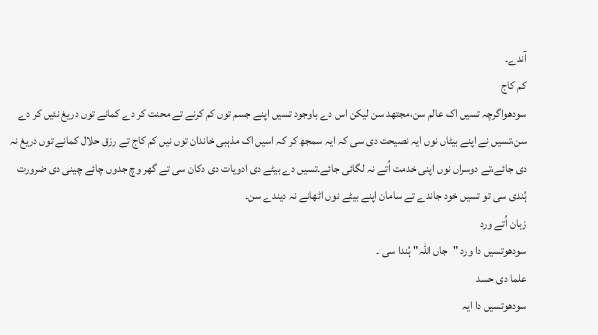آندے۔
کم کاج
سودھواگرچہ تسیں اک عالم سن،مجتھد سن لیکن اس دے باوجود تسیں اپنے جسم توں کم کرنے تے محنت کر دے کمانے توں دریغ نئیں کر دے سن،تسیں نے اپنے بیٹاں نوں ایہ نصیحت دی سی کہ ایہ سمجھ کر کہ اسیں اک مذہبی خاندان توں نیں کم کاج تے رزق حلال کمانے توں دریغ نہ دی جائے،تے دوسراں نوں اپنی خدمت اُتے نہ لگائی جائے۔تسیں دے بیٹے دی ادویات دی دکان سی تے گھر وچ جدوں چائے چینی دی ضرورت ہُندی سی تو تسیں خود جاندے تے سامان اپنے بیٹے نوں اٹھانے نہ دیندے سن۔
زبان اُتے ورد
سودھوتسیں دا ورد "جاں اللہ" ہُندا سی ۔
علما دی حسد
سودھوتسیں دا ایہ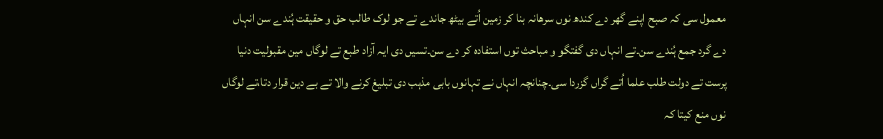معمول سی کہ صبح اپنے گھر دے کندھ نوں سرھانہ بنا کر زمین اُتے بیٹھ جاندے تے جو لوک طالب حق و حقیقت ہُندے سن انہاں دے گرد جمع ہُندے سن۔تے انہاں دی گفتگو و مباحث توں استفادہ کر دے سن۔تسیں دی ایہ آزاد طبع تے لوگاں مین مقبولیت دنیا پرست تے دولت طلب علما اُتے گراں گزردا سی۔چنانچہ انہاں نے تہانوں بابی مذہب دی تبلیغ کرنے والا تے بے دین قرار دتا،تے لوگاں نوں منع کیتا کہ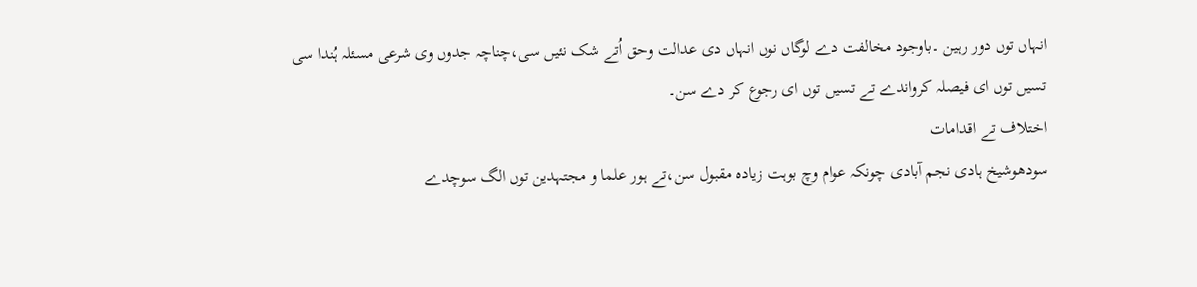انہاں توں دور رہین ۔باوجود مخالفت دے لوگاں نوں انہاں دی عدالت وحق اُتے شک نئیں سی،چناچہ جدوں وی شرعی مسئلہ ہُندا سی تسیں توں ای فیصلہ کرواندے تے تسیں توں ای رجوع کر دے سن۔
اختلاف تے اقدامات
سودھوشیخ ہادی نجم آبادی چونکہ عوام وچ بوہت زیادہ مقبول سن،تے ہور علما و مجتہدین توں الگ سوچدے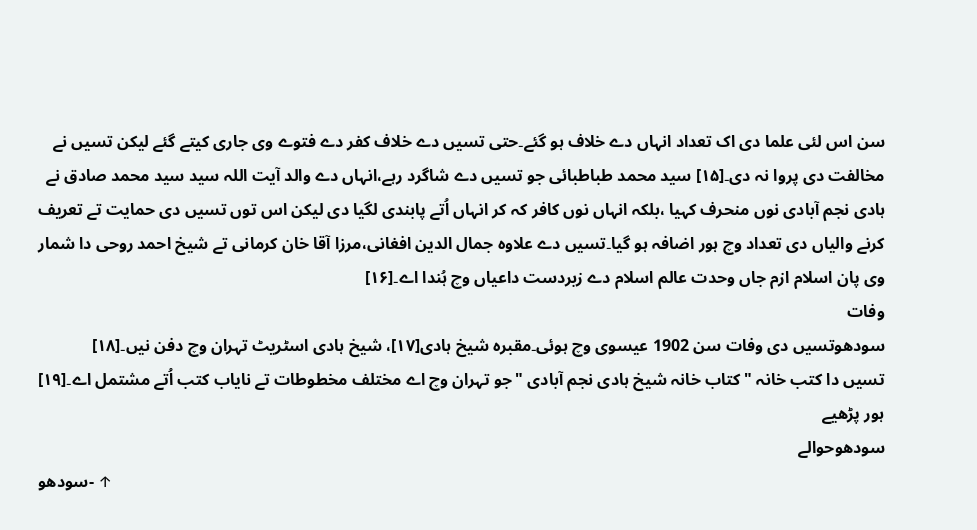سن اس لئی علما دی اک تعداد انہاں دے خلاف ہو گئے۔حتی تسیں دے خلاف کفر دے فتوے وی جاری کیتے گئے لیکن تسیں نے مخالفت دی پروا نہ دی۔[۱۵] سید محمد طباطبائی جو تسیں دے شاگرد رہے،انہاں دے والد آیت اللہ سید سید محمد صادق نے ہادی نجم آبادی نوں منحرف کہیا ،بلکہ انہاں نوں کافر کہ کر انہاں اُتے پابندی لگیا دی لیکن اس توں تسیں دی حمایت تے تعریف کرنے والیاں دی تعداد وچ ہور اضافہ ہو گیا۔تسیں دے علاوہ جمال الدین افغانی،مرزا آقا خان کرمانی تے شیخ احمد روحی دا شمار وی پان اسلام ازم جاں وحدت عالم اسلام دے زبردست داعیاں وچ ہُندا اے۔[۱۶]
وفات
سودھوتسیں دی وفات سن 1902 عیسوی وچ ہوئی۔مقبرہ شیخ ہادی[۱۷]، شیخ ہادی اسٹریٹ تہران وچ دفن نیں۔[۱۸]
تسیں دا کتب خانہ "كتاب خانہ شيخ ہادی نجم آبادی "جو تہران وچ اے مختلف مخطوطات تے نایاب کتب اُتے مشتمل اے۔[۱۹]
ہور پڑھیے
سودھوحوالے
سودھو- ↑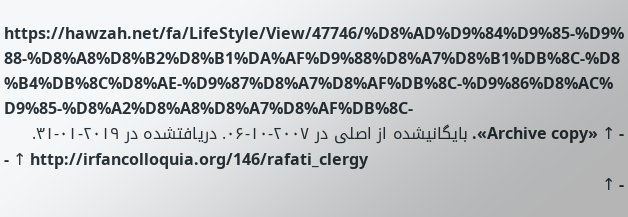https://hawzah.net/fa/LifeStyle/View/47746/%D8%AD%D9%84%D9%85-%D9%88-%D8%A8%D8%B2%D8%B1%DA%AF%D9%88%D8%A7%D8%B1%DB%8C-%D8%B4%DB%8C%D8%AE-%D9%87%D8%A7%D8%AF%DB%8C-%D9%86%D8%AC%D9%85-%D8%A2%D8%A8%D8%A7%D8%AF%DB%8C-
- ↑ «Archive copy». بایگانیشده از اصلی در ۲۰۰۷-۱۰-۰۶. دریافتشده در ۲۰۱۹-۰۱-۳۱.
- ↑ http://irfancolloquia.org/146/rafati_clergy
- ↑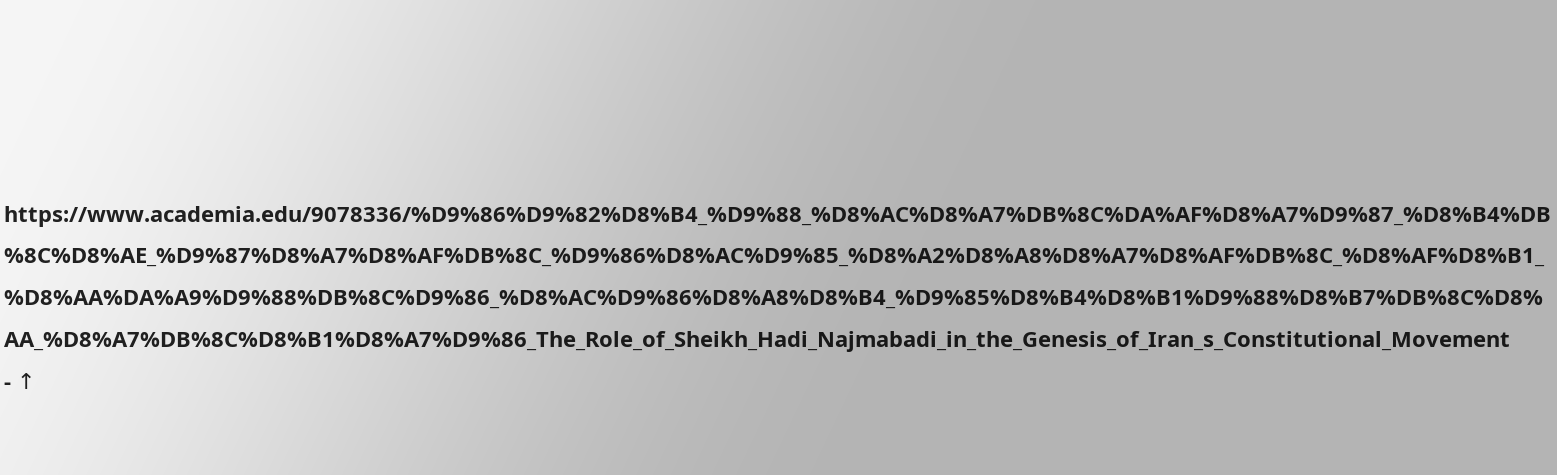https://www.academia.edu/9078336/%D9%86%D9%82%D8%B4_%D9%88_%D8%AC%D8%A7%DB%8C%DA%AF%D8%A7%D9%87_%D8%B4%DB%8C%D8%AE_%D9%87%D8%A7%D8%AF%DB%8C_%D9%86%D8%AC%D9%85_%D8%A2%D8%A8%D8%A7%D8%AF%DB%8C_%D8%AF%D8%B1_%D8%AA%DA%A9%D9%88%DB%8C%D9%86_%D8%AC%D9%86%D8%A8%D8%B4_%D9%85%D8%B4%D8%B1%D9%88%D8%B7%DB%8C%D8%AA_%D8%A7%DB%8C%D8%B1%D8%A7%D9%86_The_Role_of_Sheikh_Hadi_Najmabadi_in_the_Genesis_of_Iran_s_Constitutional_Movement
- ↑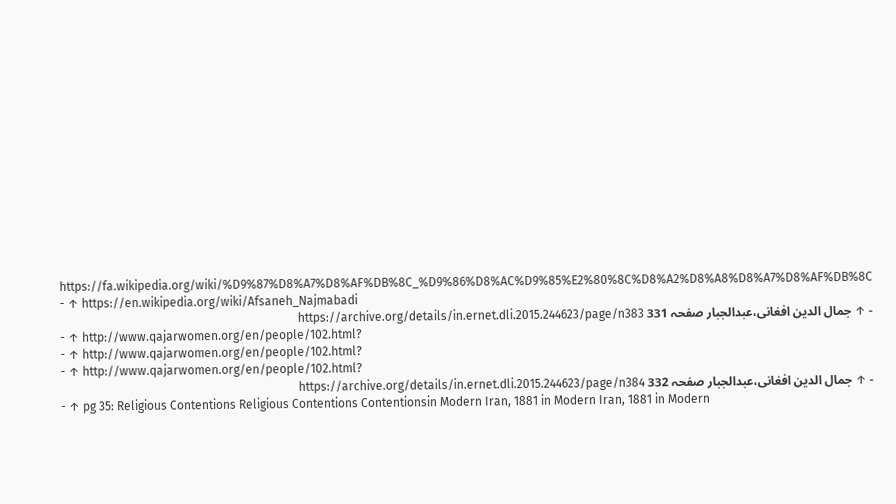https://fa.wikipedia.org/wiki/%D9%87%D8%A7%D8%AF%DB%8C_%D9%86%D8%AC%D9%85%E2%80%8C%D8%A2%D8%A8%D8%A7%D8%AF%DB%8C
- ↑ https://en.wikipedia.org/wiki/Afsaneh_Najmabadi
- ↑ جمال الدین افغانی،عبدالجبار صفحہ 331 https://archive.org/details/in.ernet.dli.2015.244623/page/n383
- ↑ http://www.qajarwomen.org/en/people/102.html?
- ↑ http://www.qajarwomen.org/en/people/102.html?
- ↑ http://www.qajarwomen.org/en/people/102.html?
- ↑ جمال الدین افغانی،عبدالجبار صفحہ 332 https://archive.org/details/in.ernet.dli.2015.244623/page/n384
- ↑ pg 35: Religious Contentions Religious Contentions Contentionsin Modern Iran, 1881 in Modern Iran, 1881 in Modern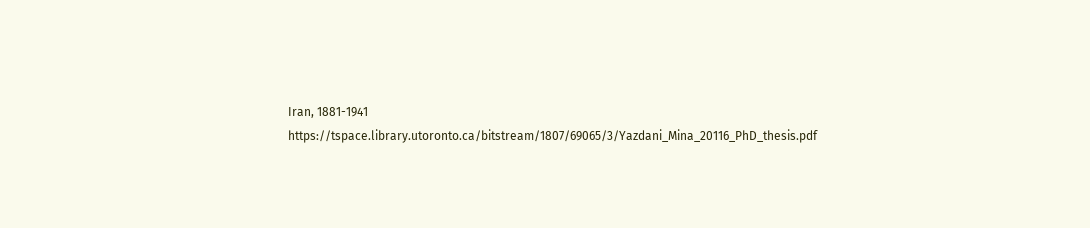Iran, 1881-1941 https://tspace.library.utoronto.ca/bitstream/1807/69065/3/Yazdani_Mina_20116_PhD_thesis.pdf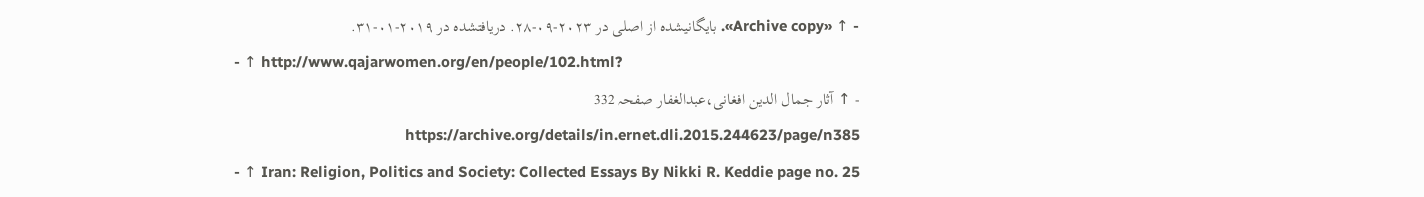- ↑ «Archive copy». بایگانیشده از اصلی در ۲۰۲۳-۰۹-۲۸. دریافتشده در ۲۰۱۹-۰۱-۳۱.
- ↑ http://www.qajarwomen.org/en/people/102.html?
- ↑ آثار جمال الدین افغانی،عبدالغفار صفحہ 332 https://archive.org/details/in.ernet.dli.2015.244623/page/n385
- ↑ Iran: Religion, Politics and Society: Collected Essays By Nikki R. Keddie page no. 25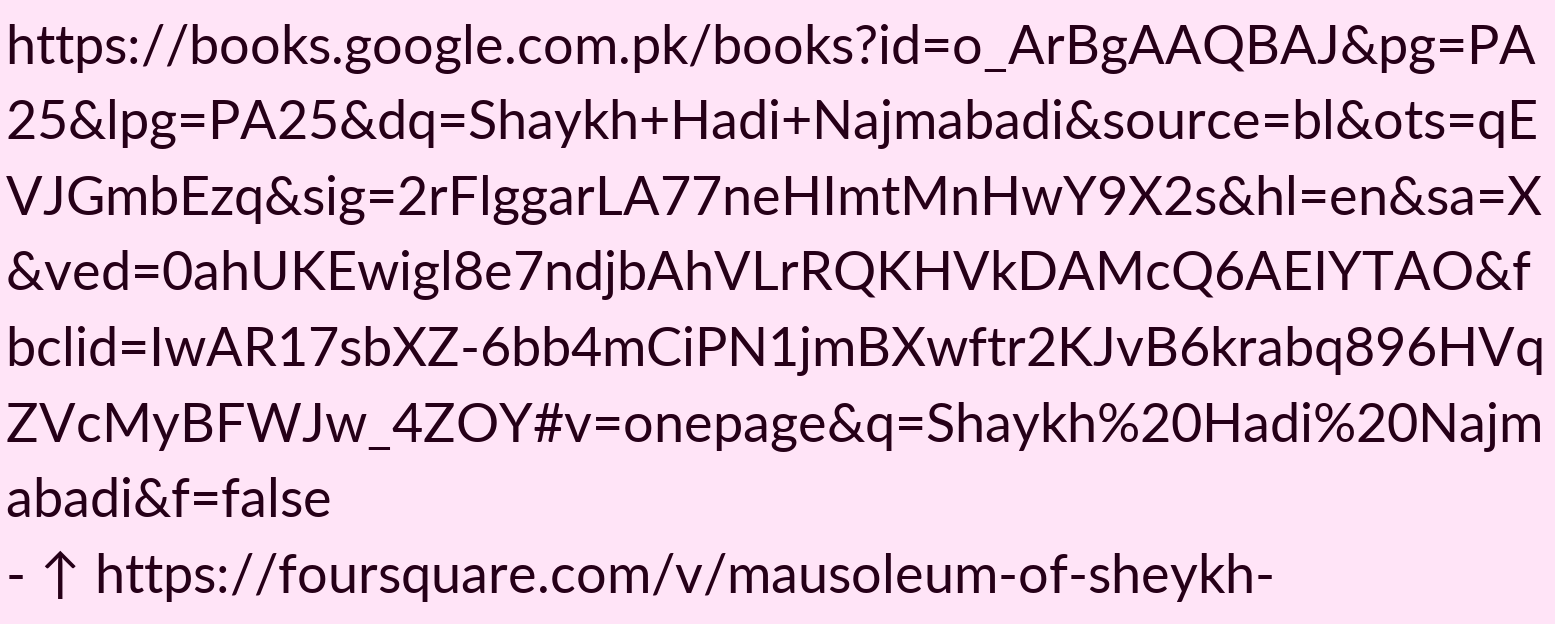https://books.google.com.pk/books?id=o_ArBgAAQBAJ&pg=PA25&lpg=PA25&dq=Shaykh+Hadi+Najmabadi&source=bl&ots=qEVJGmbEzq&sig=2rFlggarLA77neHImtMnHwY9X2s&hl=en&sa=X&ved=0ahUKEwigl8e7ndjbAhVLrRQKHVkDAMcQ6AEIYTAO&fbclid=IwAR17sbXZ-6bb4mCiPN1jmBXwftr2KJvB6krabq896HVqZVcMyBFWJw_4ZOY#v=onepage&q=Shaykh%20Hadi%20Najmabadi&f=false
- ↑ https://foursquare.com/v/mausoleum-of-sheykh-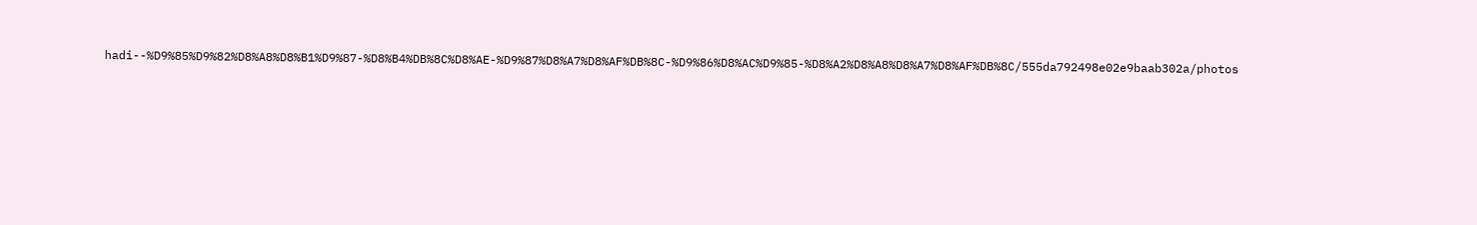hadi--%D9%85%D9%82%D8%A8%D8%B1%D9%87-%D8%B4%DB%8C%D8%AE-%D9%87%D8%A7%D8%AF%DB%8C-%D9%86%D8%AC%D9%85-%D8%A2%D8%A8%D8%A7%D8%AF%DB%8C/555da792498e02e9baab302a/photos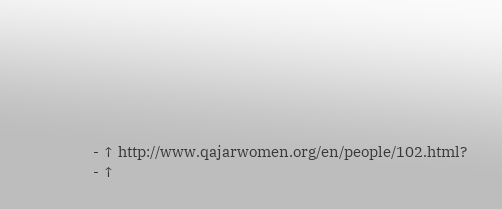- ↑ http://www.qajarwomen.org/en/people/102.html?
- ↑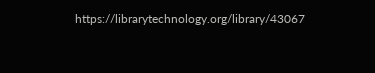https://librarytechnology.org/library/43067